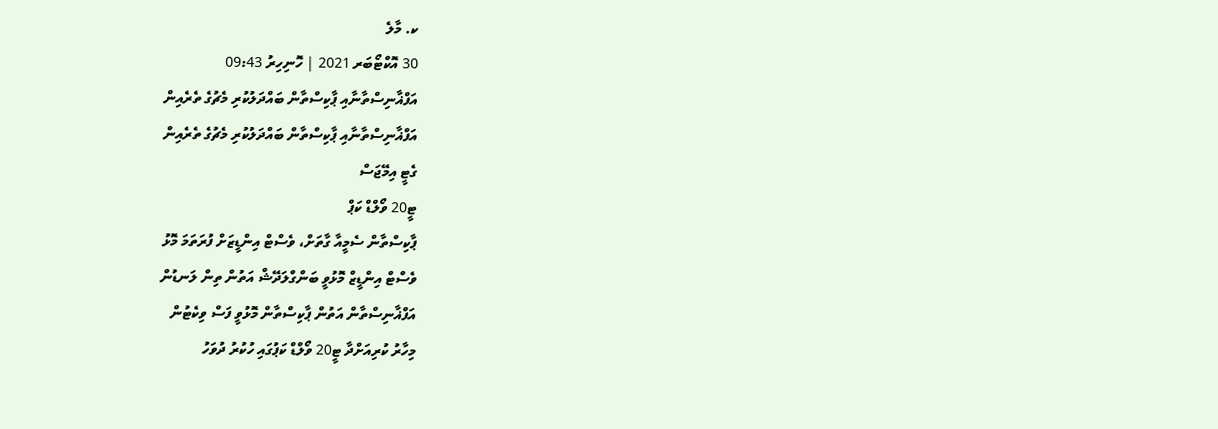ކ. މާލެ
30 އޮކްޓޯބަރ 2021 | ހޮނިހިރު 09:43
އަފްޣާނިސްތާނާއި ޕާކިސްތާން ބައްދަލުކުރި މެޗުގެ ތެރެއިން
އަފްޣާނިސްތާނާއި ޕާކިސްތާން ބައްދަލުކުރި މެޗުގެ ތެރެއިން
ގެޓީ އިމޭޖަސް
ޓީ20 ވޯލްޑް ކަޕް
ޕާކިސްތާން ސެމީއާ ގާތަށް، ވެސްޓް އިންޑީޒަށް ފުރަތަމަ މޮޅު
ވެސްޓް އިންޑީޒް މޮޅުވީ ބަންގްލަދޭޝް އަތުން ތިން ލަނޑުން
އަފްޣާނިސްތާން އަތުން ޕާކިސްތާން މޮޅުވީ ފަސް ވިކެޓުން
މިހާރު ކުރިއަށްދާ ޓީ20 ވޯލްޑް ކަޕުގައި ހުކުރު ދުވަހު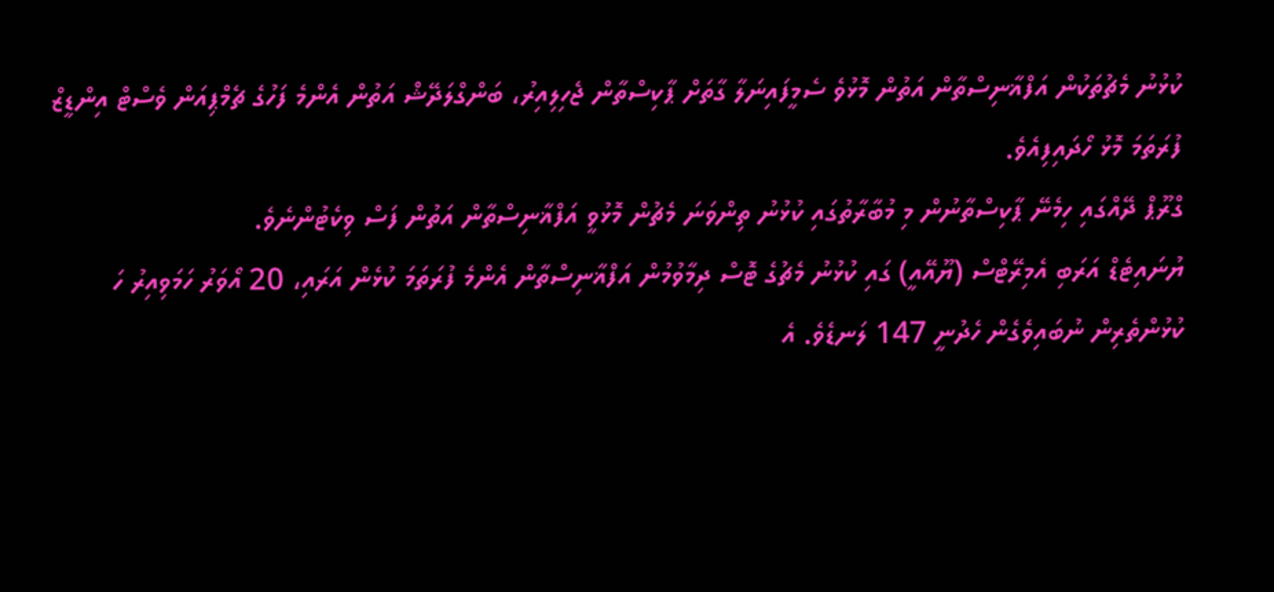ކުޅުނު މެޗުތަކުން އަފްޣާނިސްތާން އަތުން މޮޅުވެ ސެމީފައިނަލާ ގާތަށް ޕާކިސްތާން ޖެހިލިއިރު، ބަންގްލަދޭޝް އަތުން އެންމެ ފަހުގެ ޗެމްޕިއަން ވެސްޓް އިންޑީޒް ފުރަތަމަ މޮޅު ހޯދައިފިއެވެ.
ގްރޫޕް ދޭއްގައި ހިމެނޭ ޕާކިސްތާނުން މި މުބާރާތުގައި ކުޅުނު ތިންވަނަ މެޗުން މޮޅުވީ އަފްޣާނިސްތާން އަތުން ފަސް ވިކެޓުންނެވެ.
ޔުނައިޓެޑް އަރަބި އެމިރޭޓްސް (ޔޫއޭއީ) ގައި ކުޅުނު މެޗުގެ ޓޮސް ދިމާވުމުން އަފްޣާނިސްތާން އެންމެ ފުރަތަމަ ކުޅެން އަރައި، 20 އޯވަރު ހަމަވިއިރު ހަ ކުޅުންތެރިން ނުބައިވެގެން ހެދުނީ 147 ލަނޑެވެ. އެ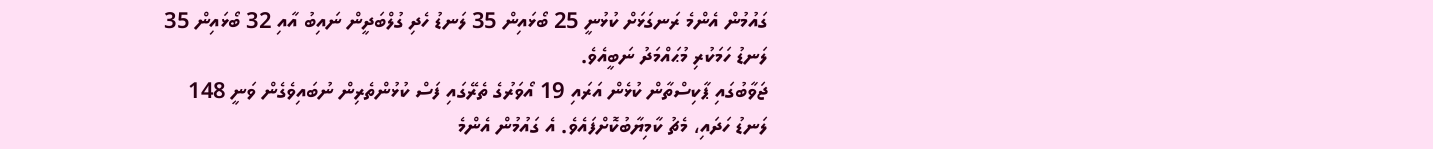ގައުމުން އެންމެ ރަނގަޅަށް ކުޅުނީ 25 ބޯޅައިން 35 ލަނޑު ހެދި ގުލްބަދީން ނައިބު އާއި 32 ބޯޅައިން 35 ލަނޑު ހަމަކުރި މުޙައްމަދު ނަބީއެވެ.
ޖަވާބުގައި ޕާކިސްތާން ކުޅެން އަރައި 19 އޯވަރުގެ ތެރޭގައި ފަސް ކުޅުންތެރިން ނުބައިވެގެން ވަނީ 148 ލަނޑު ހަދައި، މެޗު ކާމިޔާބުކޮށްފައެވެ. އެ ގައުމުން އެންމެ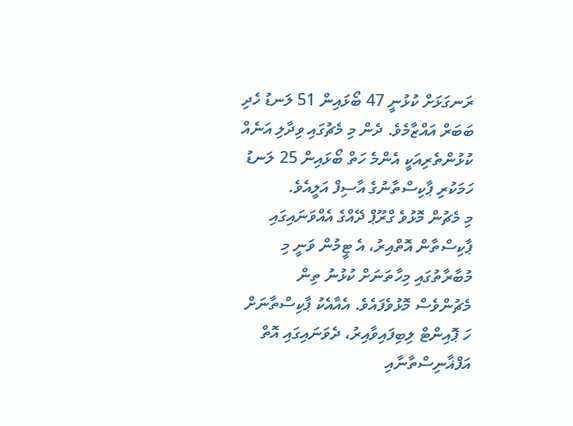ރަނގަޅަށް ކުޅުނީ 47 ބޯޅައިން 51 ލަނޑު ހެދި ބަބަރް އައްޒާމެވެ. ދެން މި މެޗުގައި ވިދާލި އަނެއް ކުޅުންތެރިއަކީ އެންމެ ހަތް ބޯޅައިން 25 ލަނޑު ހަމަކުރި ޕާކިސްތާނުގެ އާސިފް އަލީއެވެ.
މި މެޗުން މޮޅުވެ ގްރޫޕް ދޭއްގެ އެއްވަނައިގައި ޕާކިސްތާން އޮތްއިރު، އެ ޓީމުން ވަނީ މި މުބާރާތުގައި މިހާތަނަށް ކުޅުނު ތިން މެޗުންވެސް މޮޅުވެފައެވެ. އެއާއެކު ޕާކިސްތާނަށް ހަ ޕޮއިންޓް ލިބިފައިވާއިރު، ދެވަނައިގައި އޮތް އަފްޣާނިސްތާނާއި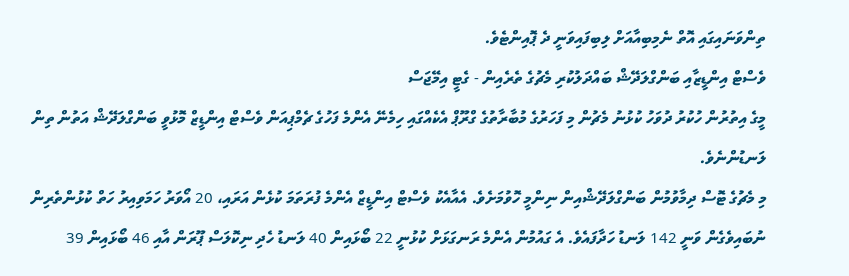ތިންވަނައިގައި އޮތް ނެމިބިއާއަށް ލިބިފައިވަނީ ދެ ޕޮއިންޓެވެ.
ވެސްޓް އިންޑީޒާއި ބަންގްލަދޭޝް ބައްދަލުކުރި މެޗުގެ ތެރެއިން - ގެޓީ އިމޭޖަސް
މީގެ އިތުރުން ހުކުރު ދުވަހު ކުޅުނު މެޗުން މި ފަހަރުގެ މުބާރާތުގެ ގްރޫޕް އެކެއްގައި ހިމެނޭ އެންމެ ފަހުގެ ޗެމްޕިއަން ވެސްޓް އިންޑީޒް މޮޅުވީ ބަންގްލަދޭޝް އަތުން ތިން ލަނޑުންނެވެ.
މި މެޗުގެ ޓޮސް ދިމާވުމުން ބަންގްލަދޭޝްއިން ނިންމީ ހޮވުމަށެވެ. އެއާއެކު ވެސްޓް އިންޑީޒް އެންމެ ފުރަތަމަ ކުޅެން އަރައި، 20 އޯވަރު ހަމަވިއިރު ހަތް ކުޅުންތެރިން ނުބައިވެގެން ވަނީ 142 ލަނޑު ހަދާފައެވެ. އެ ގައުމުން އެންމެ ރަނގަޅަށް ކުޅުނީ 22 ބޯޅައިން 40 ލަނޑު ހެދި ނިކޮލަސް ޕޫރަން އާއި 46 ބޯޅައިން 39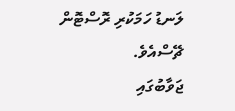ލަނޑު ހަމަކުރި ރޮސްޓޮން ޗޭސްއެވެ.
ޖަވާބުގައި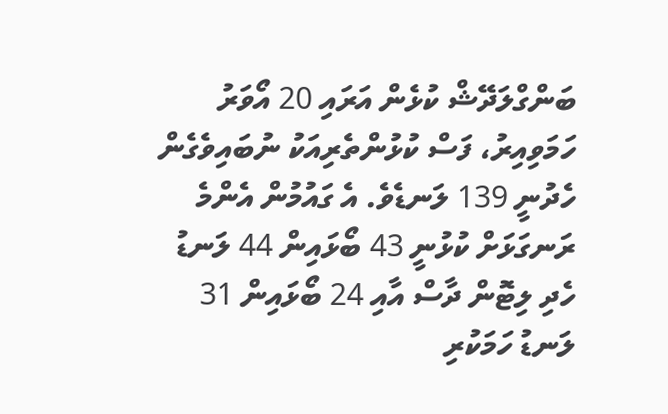ބަންގްލަދޭޝް ކުޅެން އަރައި 20 އޯވަރު ހަމަވިއިރު، ފަސް ކުޅުންތެރިއަކު ނުބައިވެގެން ހެދުނީ 139 ލަނޑެވެ. އެ ގައުމުން އެންމެ ރަނގަޅަށް ކުޅުނީ 43 ބޯޅައިން 44 ލަނޑު ހެދި ލިޓޮން ދާސް އާއި 24 ބޯޅައިން 31 ލަނޑު ހަމަކުރި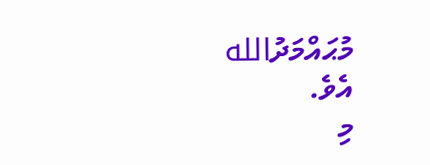މުޙައްމަދުالله އެވެ.
މި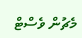މެޗުން ވެސްޓް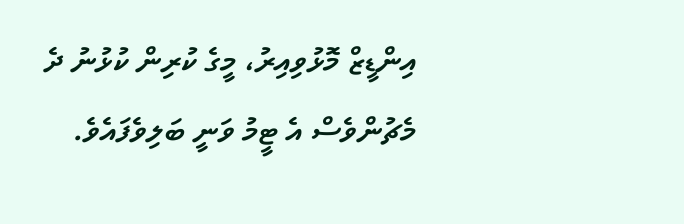އިންޑީޒް މޮޅުވިއިރު، މީގެ ކުރިން ކުޅުނު ދެ މެޗުންވެސް އެ ޓީމު ވަނީ ބަލިވެފައެވެ.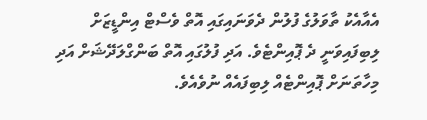އެއާއެކު ތާވަލުގެ ފުލުން ދެވަނައިގައި އޮތް ވެސްޓް އިންޑީޒަށް ލިބިފައިވަނީ ދެ ޕޮއިންޓެވެ. އަދި ފުލުގައި އޮތް ބަންގްލަދޭޝަށް އަދި މިހާތަނަށް ޕޮއިންޓެއް ލިބިފައެއް ނުވެއެވެ.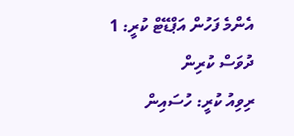އެންމެ ފަހުން އަޕްޑޭޓް ކުރީ: 1 ދުވަސް ކުރިން
ރިވިއު ކުރީ: ހުސައިން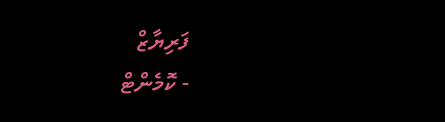ފަރިޔާޒް
- ކޮމެންޓް